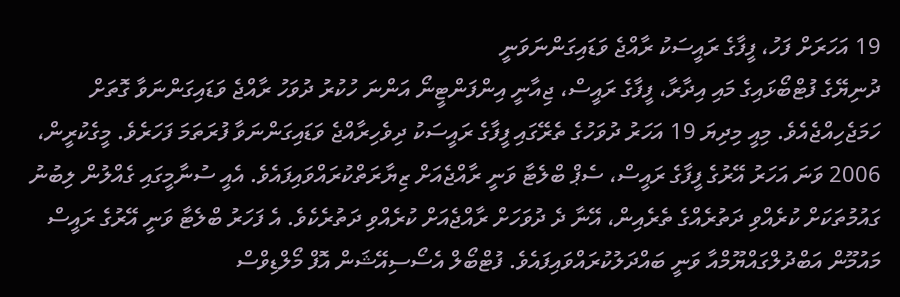19 އަހަރަށް ފަހު، ފީފާގެ ރައީސަކު ރާއްޖެ ވަޑައިގަންނަވަނީ
ދުނިޔޭގެ ފުޓްބޯޅައިގެ މައި އިދާރާ، ފީފާގެ ރައީސް، ޖިއާނީ އިންފަންޓީނޯ އަންނަ ހުކުރު ދުވަހު ރާއްޖެ ވަޑައިގަންނަވާ ގޮތަށް ހަމަޖެހިއްޖެއެވެ. މިއީ މިދިޔަ 19 އަހަރު ދުވަހުގެ ތެރޭގައި ފީފާގެ ރައީސަކު ދިވެހިރާއްޖެ ވަޑައިގަންނަވާ ފުރަތަމަ ފަހަރެވެ. މީގެކުރީން، 2006 ވަނަ އަހަރު އޭރުގެ ފީފާގެ ރައީސް، ސެޕް ބްލެޓާ ވަނީ ރާއްޖެއަށް ޒިޔާރަތްކުރައްވައިފައެވެ. އެއީ ސުނާމީގައި ގެއްލުން ލިބުނު ގައުމުތަކަށް ކުރެއްވި ދަތުރެއްގެ ތެރެއިން، އޭނާ ދެ ދުވަހަށް ރާއްޖެއަށް ކުރެއްވި ދަތުރެކެވެ. އެ ފަހަރު ބްލެޓާ ވަނީ އޭރުގެ ރައީސް މައުމޫން އަބްދުލްގައްޔޫމްއާ ވަނީ ބައްދަލުކުރައްވައިފައެވެ. ފުޓްބޯލް އެސޯސިއޭޝަން އޮފް މޯލްޑިވްސް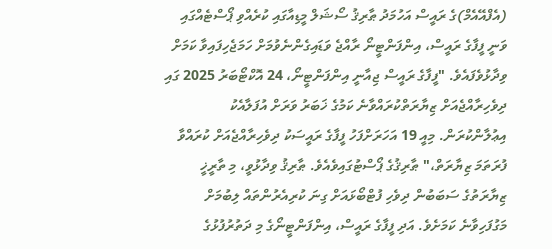(އެފްއޭއެމް)ގެ ރައީސް އަހުމަދު ޠާރިޤު ސޯޝަލް މީޑިއާގައި ކުރެއްވި ޕޯސްޓެއްގައި ވަނީ ފީފާގެ ރައީސް، އިންފަންޓީނޯ ރާއްޖެ ވަޑައިގެންނެވުމަށް ހަމަޖެހިފައިވާ ކަމަށް ވިދާޅުވެފައެވެ. "ފީފާގެ ރައީސް ޖިއާނީ އިންފަންޓީނޯ، 24 އޮކްޓޯބަރު 2025 ގައި ދިވެހިރާއްޖެއަށް ޒިޔާރަތްކުރައްވާނެ ކަމުގެ ޚަބަރު ވަރަށް އުފަލާއެކު އިޢުލާންކުރަން. މިއީ 19 އަހަރަށްފަހު ފީފާގެ ރައީސަކު ދިވެހިރާއްޖެއަށް ކުރައްވާ ފުރަތަމަ ޒިޔާރަތް،" ޠާރިޤުގެ ޕޯސްޓުގައިވެއެވެ. ޠާރިޤު ވިދާޅުވީ، މި ތާރީޚީ ޒިޔާރަތުގެ ސަބަބުން ދިވެހި ފުޓްބޯޅައަށް ގިނަ ކުރިއެރުންތައް ލިބުމަށް މަގުފަހިވާނެ ކަމަށެވެ. އަދި ފީފާގެ ރައީސް، އިންފަންޓީނޯގެ މި ދަތުރުފުޅުގެ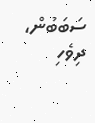ސަބަބުން، ދިވެހި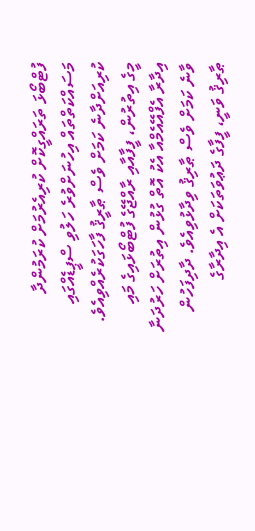ފުޓްބޯޅަ ތަރައްގީކޮށް ކުރިއެރުމަށް ކުރަމުންދާ މަސައްކަތްތައް އިހުނަށްވުރެ ހަލުވި ސްޕީޑެއްގައި ކުރިއަށްދާނެ ކަމަށް ވެސް ޠާރީޤު ފާހަގަކުރެއްވިއެވެ. މީގެ އިތުރުން، ފީފާއާއި ރާއްޖޭގެ ފުޓްބޯޅައިގެ މައި އިދާރާ އެފްއޭއެމްއާ އެކު އޮތް ގުޅުން އިތުރަށް ހަރުދަނާ ވާނެ ކަމަށް ވެސް ޠާރިޤު ވިދާޅުވިއެވެ. ދާދިފަހުން ޠާރިޤު ވަނީ، ފީފާގެ ދަޢުވަތަކަށް އެ އިދާރާގެ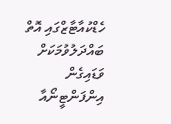ހެޑްކުއާޓާޒްގައި އޮތް ބައްދަލުވުމަކަށް ވަޑައިގެން އިންފަންޓީނޯއާ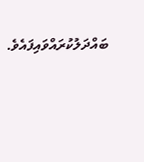ބައްދަލުކުރައްވައިފައެވެ.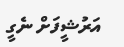އަރުޝީފަށް ނެގީ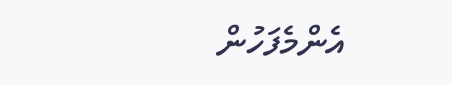އެންމެފަހުން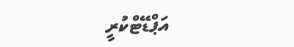އަޕްޑޭޓްކުރީ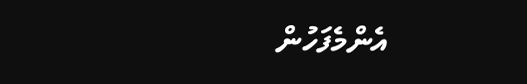އެންމެފަހުން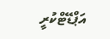އަޕްޑޭޓްކުރީ